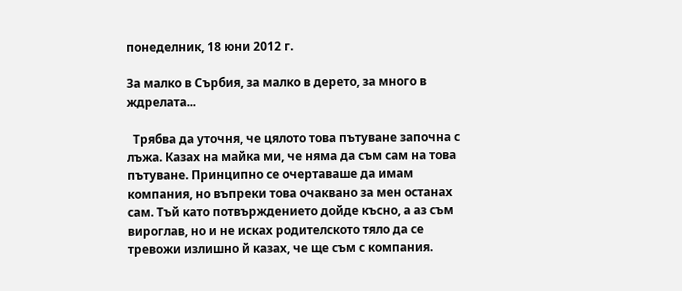понеделник, 18 юни 2012 г.

За малко в Сърбия, за малко в дерето, за много в ждрелата...

  Трябва да уточня, че цялото това пътуване започна с лъжа. Казах на майка ми, че няма да съм сам на това пътуване. Принципно се очертаваше да имам компания, но въпреки това очаквано за мен останах сам. Тъй като потвърждението дойде късно, а аз съм вироглав, но и не исках родителското тяло да се тревожи излишно й казах, че ще съм с компания.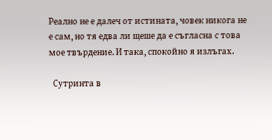Реално не е далеч от истината, човек никога не е сам, но тя едва ли щеше да е съгласна с това мое твърдение. И така, спокойно я излъгах.

  Сутринта в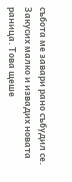събота ме завари рано събудил се. Закусих малко и извадих новата раница. Това щеше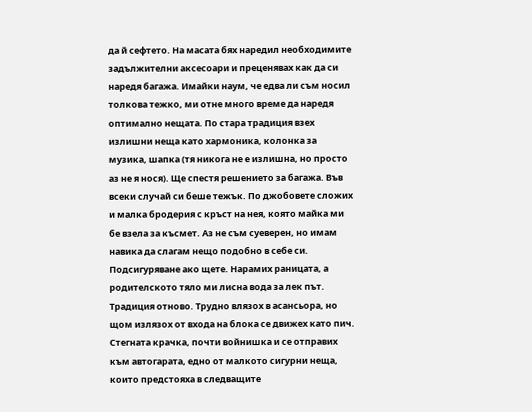да й сефтето. На масата бях наредил необходимите задължителни аксесоари и преценявах как да си наредя багажа. Имайки наум, че едва ли съм носил толкова тежко, ми отне много време да наредя оптимално нещата. По стара традиция взех излишни неща като хармоника, колонка за музика, шапка (тя никога не е излишна, но просто аз не я нося). Ще спестя решението за багажа. Във всеки случай си беше тежък. По джобовете сложих и малка бродерия с кръст на нея, която майка ми бе взела за късмет. Аз не съм суеверен, но имам навика да слагам нещо подобно в себе си. Подсигуряване ако щете. Нарамих раницата, а родителското тяло ми лисна вода за лек път. Традиция отново. Трудно влязох в асансьора, но щом излязох от входа на блока се движех като пич. Стегната крачка, почти войнишка и се отправих към автогарата, едно от малкото сигурни неща, които предстояха в следващите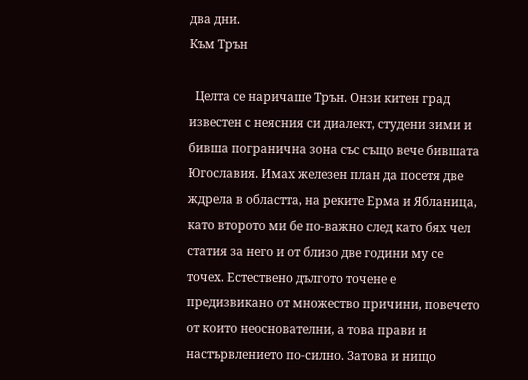два дни.
Към Трън

  Целта се наричаше Трън. Онзи китен град известен с неясния си диалект, студени зими и бивша погранична зона със също вече бившата Югославия. Имах железен план да посетя две ждрела в областта, на реките Ерма и Ябланица, като второто ми бе по-важно след като бях чел статия за него и от близо две години му се точех. Естествено дългото точене е предизвикано от множество причини, повечето от които неоснователни, а това прави и настървлението по-силно. Затова и нищо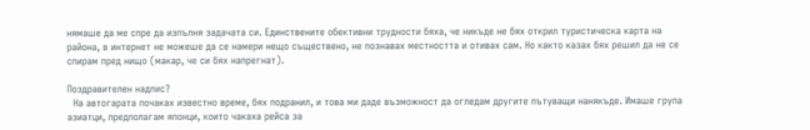нямаше да ме спре да изпълня задачата си. Единствените обективни трудности бяха, че никъде не бях открил туристическа карта на района, в интернет не можеше да се намери нещо съществено, не познавах местността и отивах сам. Но както казах бях решил да не се спирам пред нищо (макар, че си бях напрегнат).

Поздравителен надпис?
  На автогарата почаках известно време, бях подранил, и това ми даде възможност да огледам другите пътуващи нанякъде. Имаше група азиатци, предполагам японци, които чакаха рейса за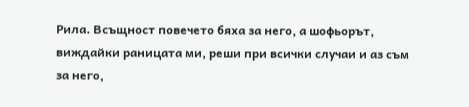Рила. Всъщност повечето бяха за него, а шофьорът, виждайки раницата ми, реши при всички случаи и аз съм за него,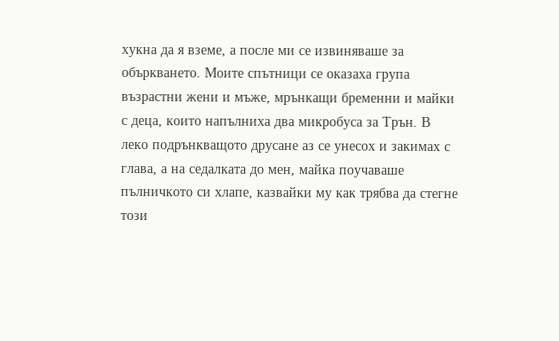хукна да я вземе, а после ми се извиняваше за объркването. Моите спътници се оказаха група възрастни жени и мъже, мрънкащи бременни и майки с деца, които напълниха два микробуса за Трън. В леко подрънкващото друсане аз се унесох и закимах с глава, а на седалката до мен, майка поучаваше пълничкото си хлапе, казвайки му как трябва да стегне този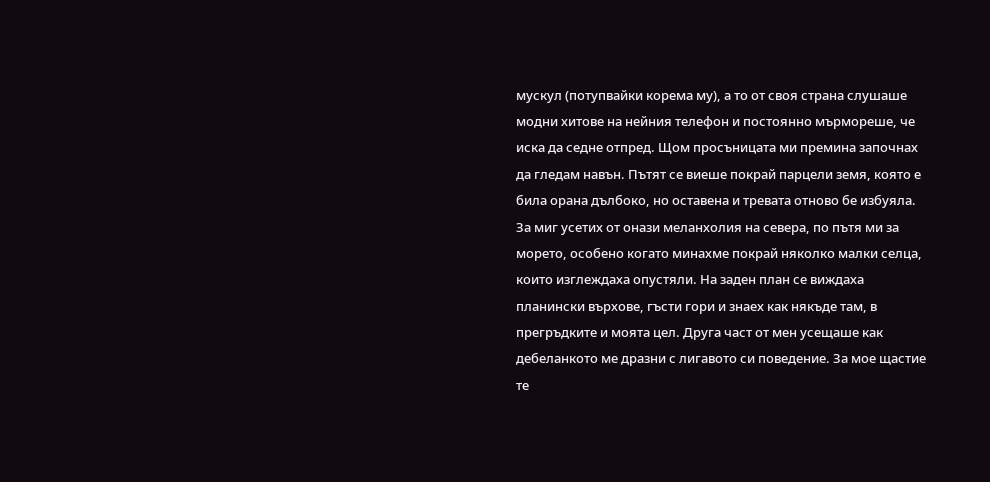мускул (потупвайки корема му), а то от своя страна слушаше модни хитове на нейния телефон и постоянно мърмореше, че иска да седне отпред. Щом просъницата ми премина започнах да гледам навън. Пътят се виеше покрай парцели земя, която е била орана дълбоко, но оставена и тревата отново бе избуяла. За миг усетих от онази меланхолия на севера, по пътя ми за морето, особено когато минахме покрай няколко малки селца, които изглеждаха опустяли. На заден план се виждаха планински върхове, гъсти гори и знаех как някъде там, в прегръдките и моята цел. Друга част от мен усещаше как дебеланкото ме дразни с лигавото си поведение. За мое щастие те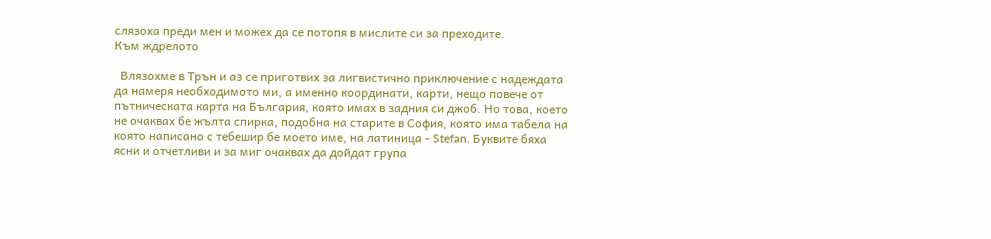слязоха преди мен и можех да се потопя в мислите си за преходите.
Към ждрелото

  Влязохме в Трън и аз се приготвих за лигвистично приключение с надеждата да намеря необходимото ми, а именно координати, карти, нещо повече от пътническата карта на България, която имах в задния си джоб. Но това, което не очаквах бе жълта спирка, подобна на старите в София, която има табела на която написано с тебешир бе моето име, на латиница - Stefan. Буквите бяха ясни и отчетливи и за миг очаквах да дойдат група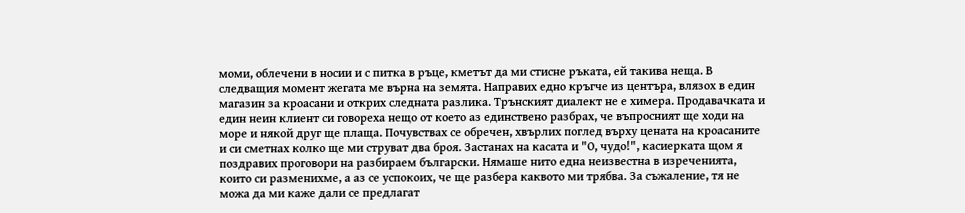моми, облечени в носии и с питка в ръце, кметът да ми стисне ръката, ей такива неща. В следващия момент жегата ме върна на земята. Направих едно кръгче из центъра, влязох в един магазин за кроасани и открих следната разлика. Трънският диалект не е химера. Продавачката и един неин клиент си говореха нещо от което аз единствено разбрах, че въпросният ще ходи на море и някой друг ще плаща. Почувствах се обречен, хвърлих поглед върху цената на кроасаните и си сметнах колко ще ми струват два броя. Застанах на касата и "О, чудо!", касиерката щом я поздравих проговори на разбираем български. Нямаше нито една неизвестна в изреченията, които си разменихме, а аз се успокоих, че ще разбера каквото ми трябва. За съжаление, тя не можа да ми каже дали се предлагат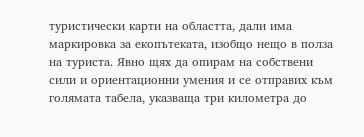туристически карти на областта, дали има маркировка за екопътеката, изобщо нещо в полза на туриста. Явно щях да опирам на собствени сили и ориентационни умения и се отправих към голямата табела, указваща три километра до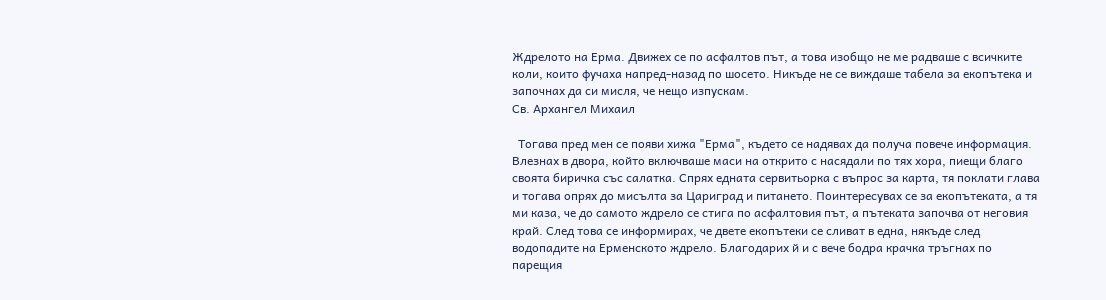Ждрелото на Ерма. Движех се по асфалтов път, а това изобщо не ме радваше с всичките коли, които фучаха напред-назад по шосето. Никъде не се виждаше табела за екопътека и започнах да си мисля, че нещо изпускам.
Св. Архангел Михаил

  Тогава пред мен се появи хижа "Ерма", където се надявах да получа повече информация. Влезнах в двора, който включваше маси на открито с насядали по тях хора, пиещи благо своята биричка със салатка. Спрях едната сервитьорка с въпрос за карта, тя поклати глава и тогава опрях до мисълта за Цариград и питането. Поинтересувах се за екопътеката, а тя ми каза, че до самото ждрело се стига по асфалтовия път, а пътеката започва от неговия край. След това се информирах, че двете екопътеки се сливат в една, някъде след водопадите на Ерменското ждрело. Благодарих й и с вече бодра крачка тръгнах по парещия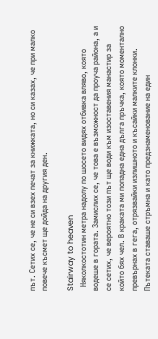път. Сетих се, че не си взех печат за книжката, но си казах, че при малко повече късмет ще дойда на другия ден.

Stairway to heaven
  Няколкостотин метра надолу по шосето видях отбивка вляво, която водеше в гората. Замислих се, че това е възможност да проуча района, а и се сетих, че вероятно този път ще води към изоставения манастир за който бях чел. В краката ми попадна една дълга пръчка, която моментално превърнах в гега, отрязвайки излишното и късайки малките клонки. Пътеката ставаше стръмна и като предзнаменование на един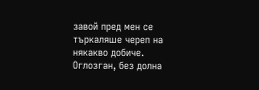завой пред мен се търкаляше череп на някакво добиче. Оглозган, без долна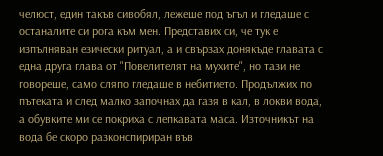челюст, един такъв сивобял, лежеше под ъгъл и гледаше с останалите си рога към мен. Представих си, че тук е изпълняван езически ритуал, а и свързах донякъде главата с една друга глава от "Повелителят на мухите", но тази не говореше, само сляпо гледаше в небитието. Продължих по пътеката и след малко започнах да газя в кал, в локви вода, а обувките ми се покриха с лепкавата маса. Източникът на вода бе скоро разконспириран във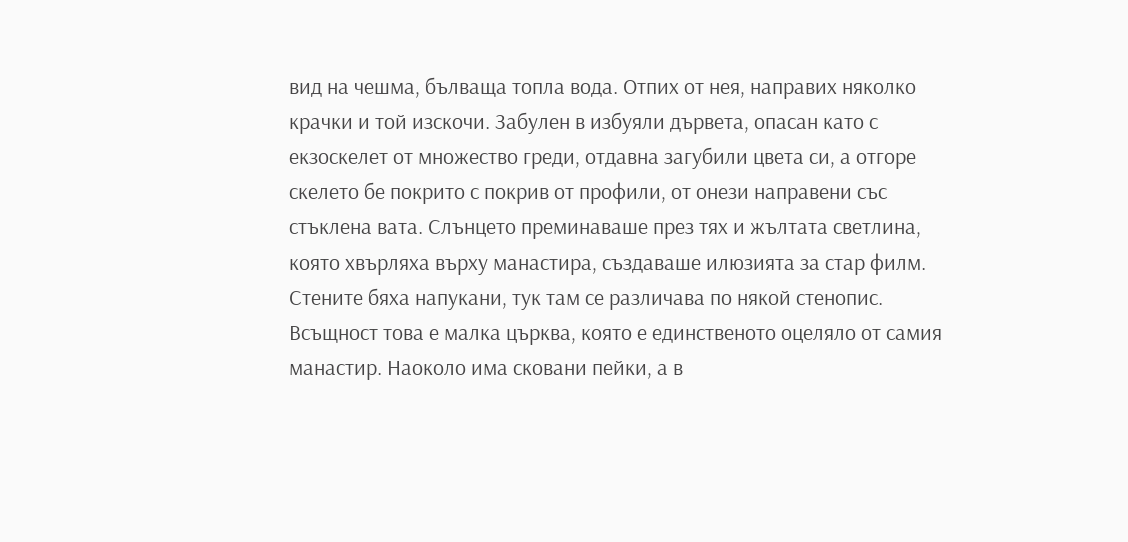вид на чешма, бълваща топла вода. Отпих от нея, направих няколко крачки и той изскочи. Забулен в избуяли дървета, опасан като с екзоскелет от множество греди, отдавна загубили цвета си, а отгоре скелето бе покрито с покрив от профили, от онези направени със стъклена вата. Слънцето преминаваше през тях и жълтата светлина, която хвърляха върху манастира, създаваше илюзията за стар филм. Стените бяха напукани, тук там се различава по някой стенопис. Всъщност това е малка църква, която е единственото оцеляло от самия манастир. Наоколо има сковани пейки, а в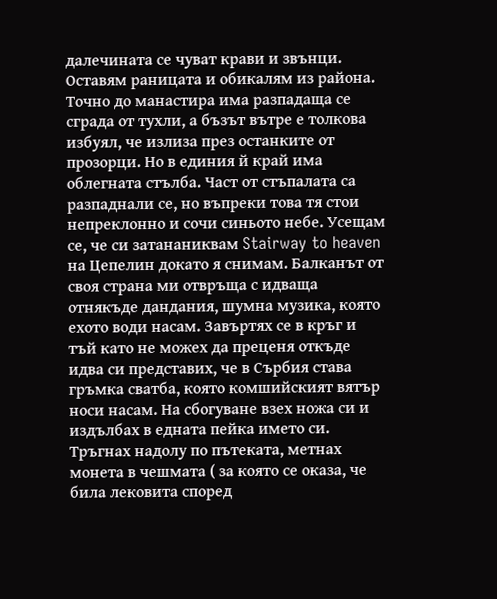далечината се чуват крави и звънци. Оставям раницата и обикалям из района. Точно до манастира има разпадаща се сграда от тухли, а бъзът вътре е толкова избуял, че излиза през останките от прозорци. Но в единия й край има облегната стълба. Част от стъпалата са разпаднали се, но въпреки това тя стои непреклонно и сочи синьото небе. Усещам се, че си затананиквам Stairway to heaven на Цепелин докато я снимам. Балканът от своя страна ми отвръща с идваща отнякъде дандания, шумна музика, която ехото води насам. Завъртях се в кръг и тъй като не можех да преценя откъде идва си представих, че в Сърбия става гръмка сватба, която комшийският вятър носи насам. На сбогуване взех ножа си и издълбах в едната пейка името си. Тръгнах надолу по пътеката, метнах монета в чешмата ( за която се оказа, че била лековита според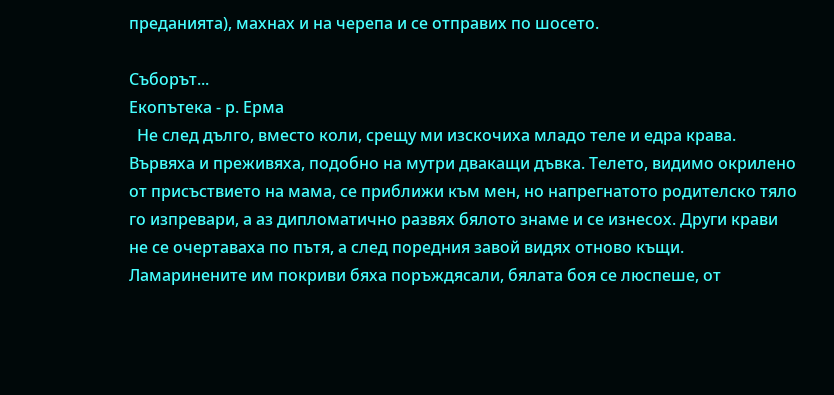преданията), махнах и на черепа и се отправих по шосето.

Съборът...
Екопътека - р. Ерма
  Не след дълго, вместо коли, срещу ми изскочиха младо теле и едра крава. Вървяха и преживяха, подобно на мутри двакащи дъвка. Телето, видимо окрилено от присъствието на мама, се приближи към мен, но напрегнатото родителско тяло го изпревари, а аз дипломатично развях бялото знаме и се изнесох. Други крави не се очертаваха по пътя, а след поредния завой видях отново къщи. Ламаринените им покриви бяха поръждясали, бялата боя се люспеше, от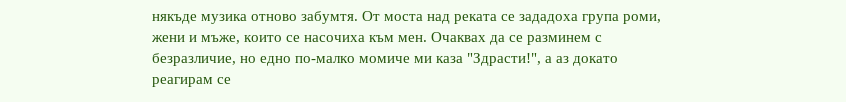някъде музика отново забумтя. От моста над реката се зададоха група роми, жени и мъже, които се насочиха към мен. Очаквах да се разминем с безразличие, но едно по-малко момиче ми каза "Здрасти!", а аз докато реагирам се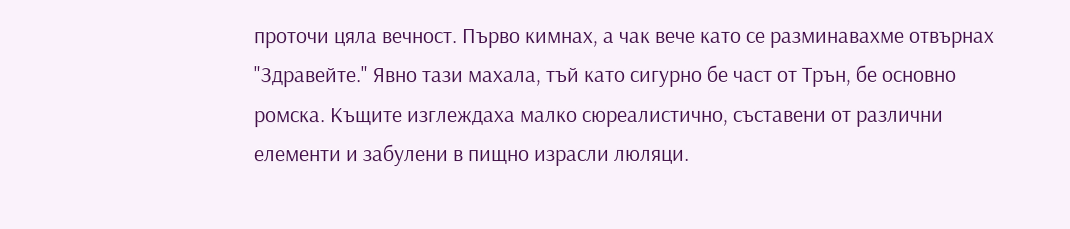проточи цяла вечност. Първо кимнах, а чак вече като се разминавахме отвърнах "Здравейте." Явно тази махала, тъй като сигурно бе част от Трън, бе основно ромска. Къщите изглеждаха малко сюреалистично, съставени от различни елементи и забулени в пищно израсли люляци.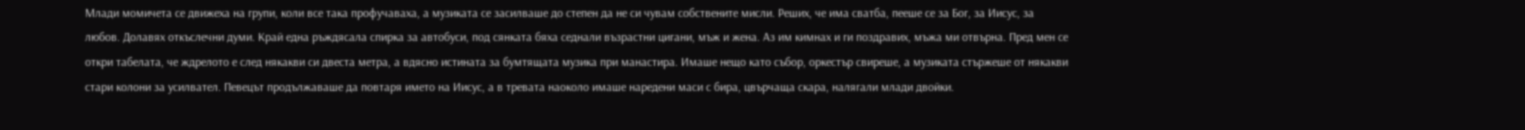Млади момичета се движеха на групи, коли все така профучаваха, а музиката се засилваше до степен да не си чувам собствените мисли. Реших, че има сватба, пееше се за Бог, за Иисус, за любов. Долавях откъслечни думи. Край една ръждясала спирка за автобуси, под сянката бяха седнали възрастни цигани, мъж и жена. Аз им кимнах и ги поздравих, мъжа ми отвърна. Пред мен се откри табелата, че ждрелото е след някакви си двеста метра, а вдясно истината за бумтящата музика при манастира. Имаше нещо като събор, оркестър свиреше, а музиката стържеше от някакви стари колони за усилвател. Певецът продължаваше да повтаря името на Иисус, а в тревата наоколо имаше наредени маси с бира, цвърчаща скара, налягали млади двойки.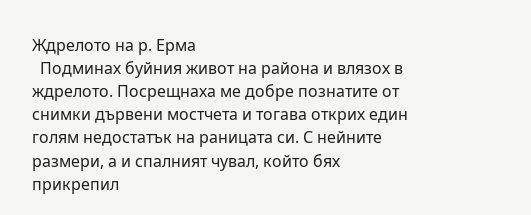Ждрелото на р. Ерма
  Подминах буйния живот на района и влязох в ждрелото. Посрещнаха ме добре познатите от снимки дървени мостчета и тогава открих един голям недостатък на раницата си. С нейните размери, а и спалният чувал, който бях прикрепил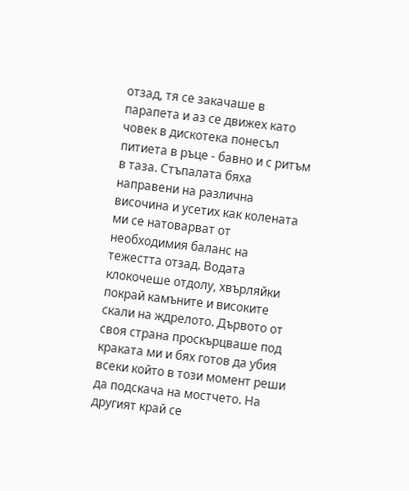отзад, тя се закачаше в парапета и аз се движех като човек в дискотека понесъл питиета в ръце - бавно и с ритъм в таза. Стъпалата бяха направени на различна височина и усетих как колената ми се натоварват от необходимия баланс на тежестта отзад. Водата клокочеше отдолу, хвърляйки покрай камъните и високите скали на ждрелото. Дървото от своя страна проскърцваше под краката ми и бях готов да убия всеки който в този момент реши да подскача на мостчето. На другият край се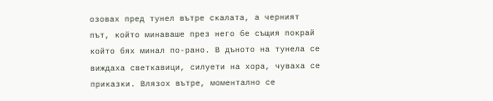озовах пред тунел вътре скалата, а черният път, който минаваше през него бе същия покрай който бях минал по-рано. В дъното на тунела се виждаха светкавици, силуети на хора, чуваха се приказки. Влязох вътре, моментално се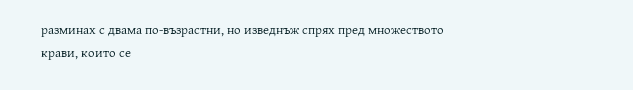разминах с двама по-възрастни, но изведнъж спрях пред множеството крави, които се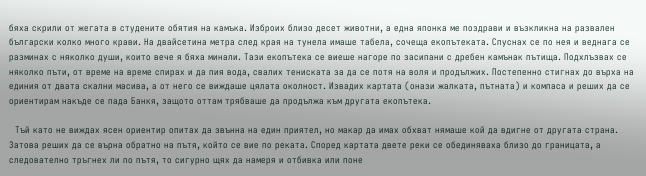бяха скрили от жегата в студените обятия на камъка. Изброих близо десет животни, а една японка ме поздрави и възкликна на развален български колко много крави. На двайсетина метра след края на тунела имаше табела, сочеща екопътеката. Спуснах се по нея и веднага се разминах с няколко души, които вече я бяха минали. Тази екопътека се виеше нагоре по засипани с дребен камънак пътища. Подхлъзвах се няколко пъти, от време на време спирах и да пия вода, свалих тениската за да се потя на воля и продължих. Постепенно стигнах до върха на единия от двата скални масива, а от него се виждаше цялата околност. Извадих картата (онази жалката, пътната) и компаса и реших да се ориентирам накъде се пада Банкя, защото оттам трябваше да продължа към другата екопътека.

  Тъй като не виждах ясен ориентир опитах да звънна на един приятел, но макар да имах обхват нямаше кой да вдигне от другата страна. Затова реших да се върна обратно на пътя, който се вие по реката. Според картата двете реки се обединяваха близо до границата, а следователно тръгнех ли по пътя, то сигурно щях да намеря и отбивка или поне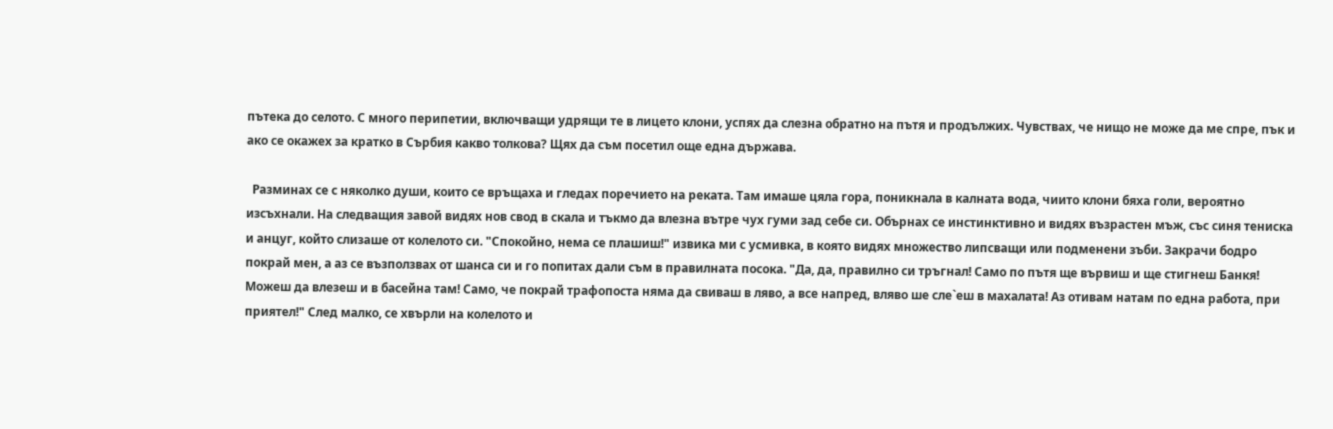пътека до селото. С много перипетии, включващи удрящи те в лицето клони, успях да слезна обратно на пътя и продължих. Чувствах, че нищо не може да ме спре, пък и ако се окажех за кратко в Сърбия какво толкова? Щях да съм посетил още една държава.

  Разминах се с няколко души, които се връщаха и гледах поречието на реката. Там имаше цяла гора, поникнала в калната вода, чиито клони бяха голи, вероятно изсъхнали. На следващия завой видях нов свод в скала и тъкмо да влезна вътре чух гуми зад себе си. Обърнах се инстинктивно и видях възрастен мъж, със синя тениска и анцуг, който слизаше от колелото си. "Спокойно, нема се плашиш!" извика ми с усмивка, в която видях множество липсващи или подменени зъби. Закрачи бодро покрай мен, а аз се възползвах от шанса си и го попитах дали съм в правилната посока. "Да, да, правилно си тръгнал! Само по пътя ще вървиш и ще стигнеш Банкя! Можеш да влезеш и в басейна там! Само, че покрай трафопоста няма да свиваш в ляво, а все напред, вляво ше сле`еш в махалата! Аз отивам натам по една работа, при приятел!" След малко, се хвърли на колелото и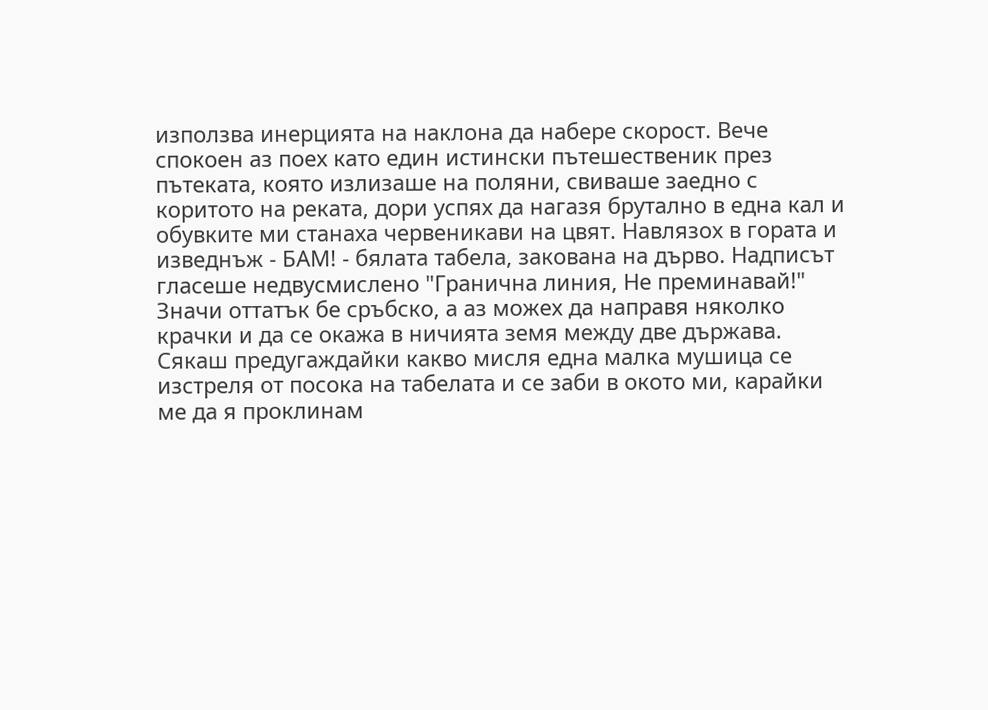използва инерцията на наклона да набере скорост. Вече спокоен аз поех като един истински пътешественик през пътеката, която излизаше на поляни, свиваше заедно с коритото на реката, дори успях да нагазя брутално в една кал и обувките ми станаха червеникави на цвят. Навлязох в гората и изведнъж - БАМ! - бялата табела, закована на дърво. Надписът гласеше недвусмислено "Гранична линия, Не преминавай!" Значи оттатък бе сръбско, а аз можех да направя няколко крачки и да се окажа в ничията земя между две държава. Сякаш предугаждайки какво мисля една малка мушица се изстреля от посока на табелата и се заби в окото ми, карайки ме да я проклинам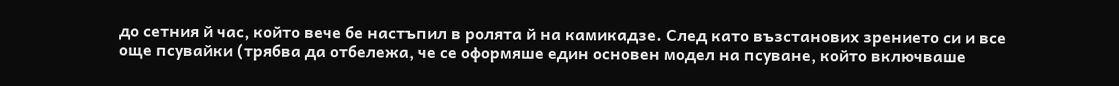до сетния й час, който вече бе настъпил в ролята й на камикадзе. След като възстанових зрението си и все още псувайки (трябва да отбележа, че се оформяше един основен модел на псуване, който включваше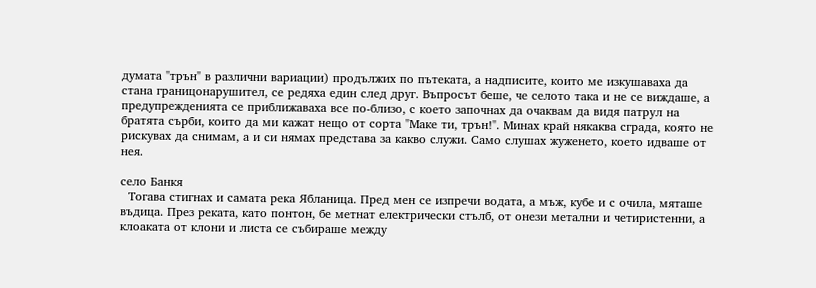думата "трън" в различни вариации) продължих по пътеката, а надписите, които ме изкушаваха да стана границонарушител, се редяха един след друг. Въпросът беше, че селото така и не се виждаше, а предупрежденията се приближаваха все по-близо, с което започнах да очаквам да видя патрул на братята сърби, които да ми кажат нещо от сорта "Маке ти, трън!". Минах край някаква сграда, която не рискувах да снимам, а и си нямах представа за какво служи. Само слушах жуженето, което идваше от нея.

село Банкя
  Тогава стигнах и самата река Ябланица. Пред мен се изпречи водата, а мъж, кубе и с очила, мяташе въдица. През реката, като понтон, бе метнат електрически стълб, от онези метални и четиристенни, а клоаката от клони и листа се събираше между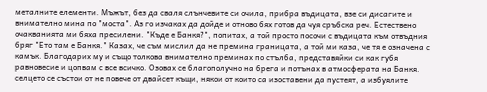металните елементи. Мъжът, без да сваля слънчевите си очила, прибра въдицата, взе си дисагите и внимателно мина по "моста". Аз го изчаках да дойде и отново бях готов да чуя сръбска реч. Естествено очакванията ми бяха пресилени. "Къде е Банкя?", попитах, а той просто посочи с въдицата към отвъдния бряг "Ето там е Банкя." Казах, че съм мислил да не премина границата, а той ми каза, че тя е означена с камък. Благодарих му и също толкова внимателно преминах по стълба, представяйки си как губя равновесие и цопвам с все всичко. Озовах се благополучно на брега и потънах в атмосферата на Банкя. селцето се състои от не повече от двайсет къщи, някои от които са изоставени да пустеят, а избуялите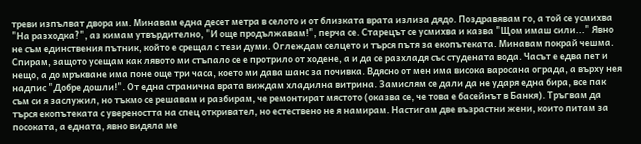треви изпълват двора им. Минавам една десет метра в селото и от близката врата излиза дядо. Поздравявам го, а той се усмихва "На разходка?", аз кимам утвърдително, "И още продължавам!", перча се. Старецът се усмихва и казва "Щом имаш сили..." Явно не съм единствения пътник, който е срещал с тези думи. Оглеждам селцето и търся пътя за екопътеката. Минавам покрай чешма. Спирам, защото усещам как лявото ми стъпало се е протрило от ходене, а и да се разхладя със студената вода. Часът е едва пет и нещо, а до мръкване има поне още три часа, което ми дава шанс за почивка. Вдясно от мен има висока варосана ограда, а върху нея надпис "Добре дошли!". От една странична врата виждам хладилна витрина. Замислям се дали да не ударя една бира, все пак съм си я заслужил, но тъкмо се решавам и разбирам, че ремонтират мястото (оказва се, че това е басейнът в Банкя). Тръгвам да търся екопътеката с увереността на спец откривател, но естествено не я намирам. Настигам две възрастни жени, които питам за посоката, а едната, явно видяла ме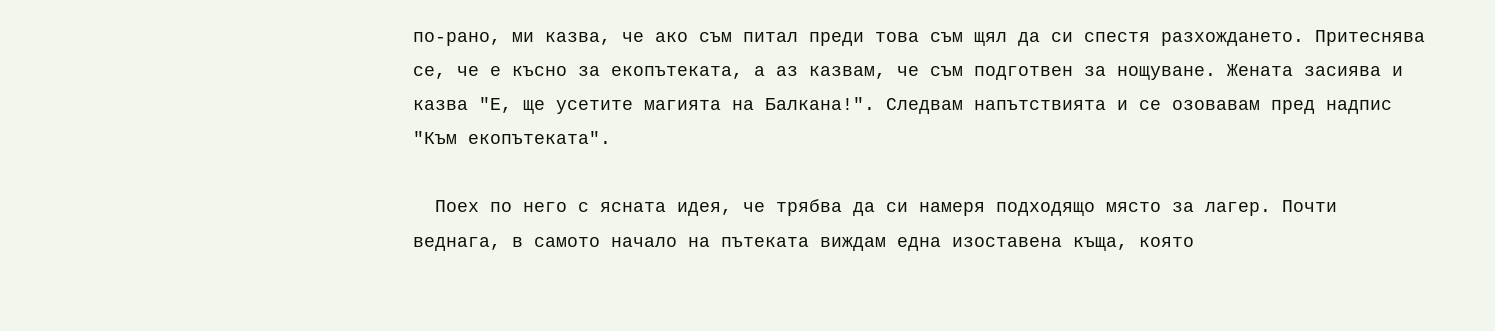по-рано, ми казва, че ако съм питал преди това съм щял да си спестя разхождането. Притеснява се, че е късно за екопътеката, а аз казвам, че съм подготвен за нощуване. Жената засиява и казва "Е, ще усетите магията на Балкана!". Следвам напътствията и се озовавам пред надпис "Към екопътеката".

  Поех по него с ясната идея, че трябва да си намеря подходящо място за лагер. Почти веднага, в самото начало на пътеката виждам една изоставена къща, която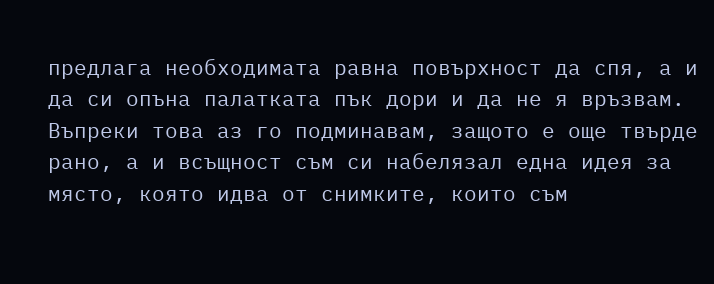предлага необходимата равна повърхност да спя, а и да си опъна палатката пък дори и да не я връзвам. Въпреки това аз го подминавам, защото е още твърде рано, а и всъщност съм си набелязал една идея за място, която идва от снимките, които съм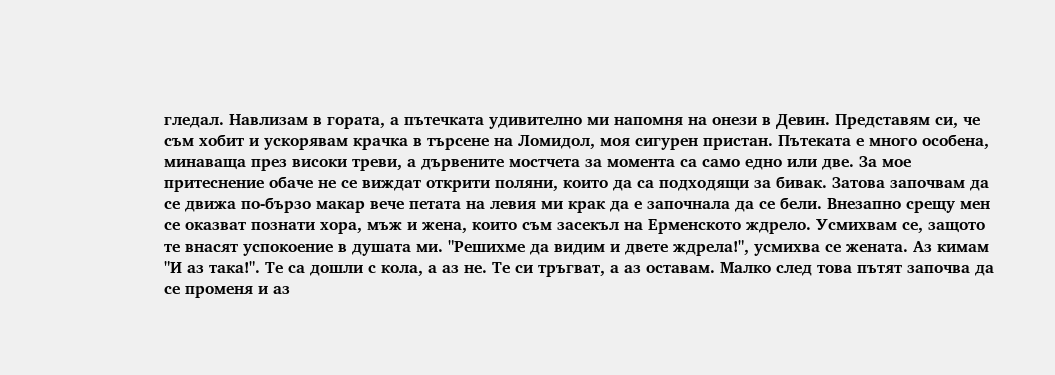гледал. Навлизам в гората, а пътечката удивително ми напомня на онези в Девин. Представям си, че съм хобит и ускорявам крачка в търсене на Ломидол, моя сигурен пристан. Пътеката е много особена, минаваща през високи треви, а дървените мостчета за момента са само едно или две. За мое притеснение обаче не се виждат открити поляни, които да са подходящи за бивак. Затова започвам да се движа по-бързо макар вече петата на левия ми крак да е започнала да се бели. Внезапно срещу мен се оказват познати хора, мъж и жена, които съм засекъл на Ерменското ждрело. Усмихвам се, защото те внасят успокоение в душата ми. "Решихме да видим и двете ждрела!", усмихва се жената. Аз кимам "И аз така!". Те са дошли с кола, а аз не. Те си тръгват, а аз оставам. Малко след това пътят започва да се променя и аз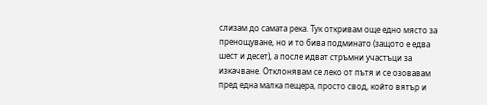слизам до самата река. Тук откривам още едно място за пренощуване, но и то бива подминато (защото е едва шест и десет), а после идват стръмни участъци за изкачване. Отклонявам се леко от пътя и се озовавам пред една малка пещера, просто свод, който вятър и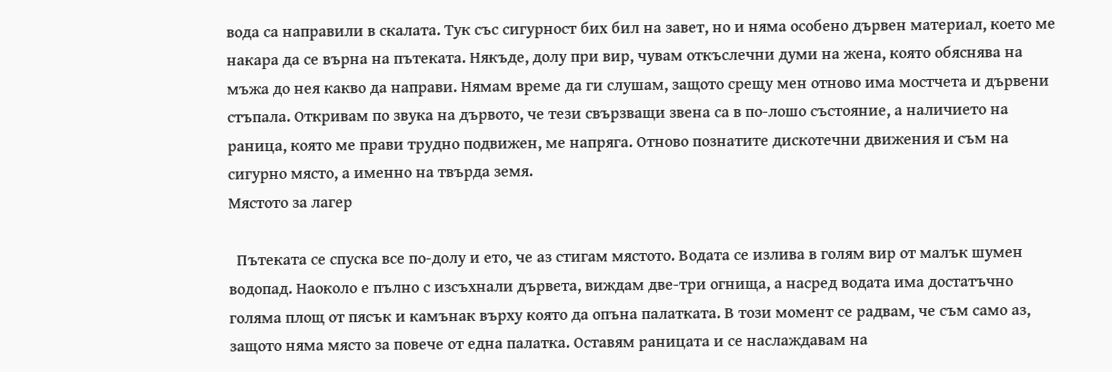вода са направили в скалата. Тук със сигурност бих бил на завет, но и няма особено дървен материал, което ме накара да се върна на пътеката. Някъде, долу при вир, чувам откъслечни думи на жена, която обяснява на мъжа до нея какво да направи. Нямам време да ги слушам, защото срещу мен отново има мостчета и дървени стъпала. Откривам по звука на дървото, че тези свързващи звена са в по-лошо състояние, а наличието на раница, която ме прави трудно подвижен, ме напряга. Отново познатите дискотечни движения и съм на сигурно място, а именно на твърда земя.
Мястото за лагер

  Пътеката се спуска все по-долу и ето, че аз стигам мястото. Водата се излива в голям вир от малък шумен водопад. Наоколо е пълно с изсъхнали дървета, виждам две-три огнища, а насред водата има достатъчно голяма площ от пясък и камънак върху която да опъна палатката. В този момент се радвам, че съм само аз, защото няма място за повече от една палатка. Оставям раницата и се наслаждавам на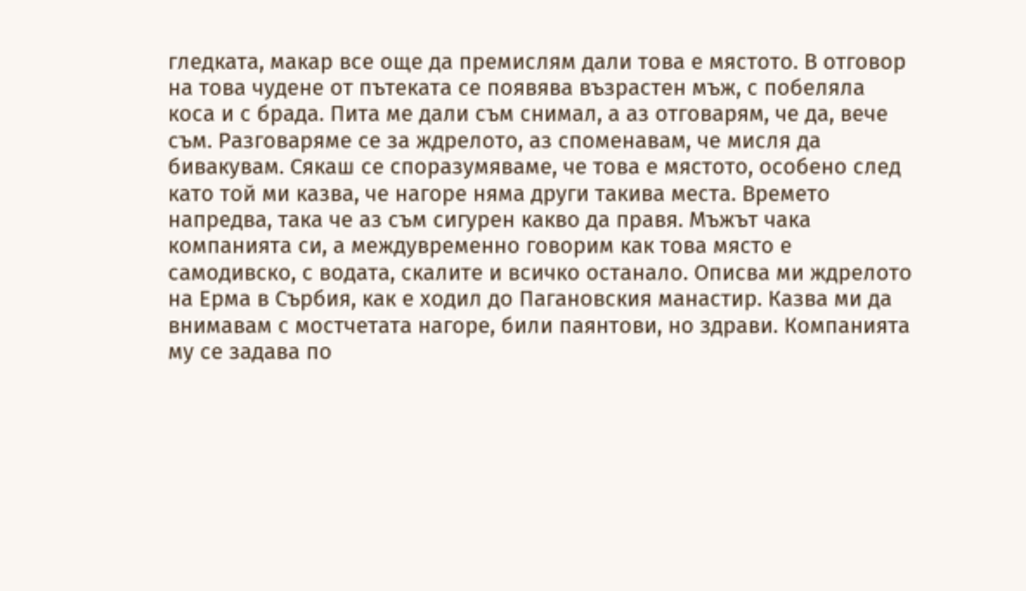гледката, макар все още да премислям дали това е мястото. В отговор на това чудене от пътеката се появява възрастен мъж, с побеляла коса и с брада. Пита ме дали съм снимал, а аз отговарям, че да, вече съм. Разговаряме се за ждрелото, аз споменавам, че мисля да бивакувам. Сякаш се споразумяваме, че това е мястото, особено след като той ми казва, че нагоре няма други такива места. Времето напредва, така че аз съм сигурен какво да правя. Мъжът чака компанията си, а междувременно говорим как това място е самодивско, с водата, скалите и всичко останало. Описва ми ждрелото на Ерма в Сърбия, как е ходил до Пагановския манастир. Казва ми да внимавам с мостчетата нагоре, били паянтови, но здрави. Компанията му се задава по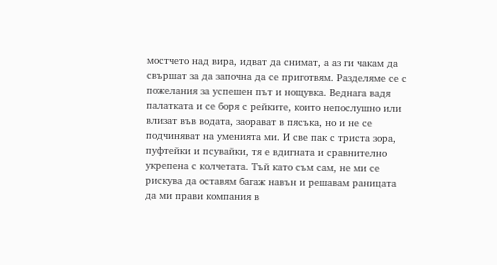мостчето над вира, идват да снимат, а аз ги чакам да свършат за да започна да се приготвям. Разделяме се с пожелания за успешен път и нощувка. Веднага вадя палатката и се боря с рейките, които непослушно или влизат във водата, заорават в пясъка, но и не се подчиняват на уменията ми. И све пак с триста зора, пуфтейки и псувайки, тя е вдигната и сравнително укрепена с колчетата. Тъй като съм сам, не ми се рискува да оставям багаж навън и решавам раницата да ми прави компания в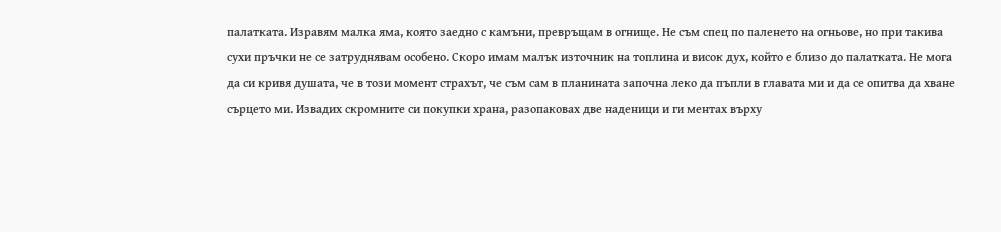палатката. Изравям малка яма, която заедно с камъни, превръщам в огнище. Не съм спец по паленето на огньове, но при такива сухи пръчки не се затруднявам особено. Скоро имам малък източник на топлина и висок дух, който е близо до палатката. Не мога да си кривя душата, че в този момент страхът, че съм сам в планината започна леко да пъпли в главата ми и да се опитва да хване сърцето ми. Извадих скромните си покупки храна, разопаковах две наденици и ги ментах върху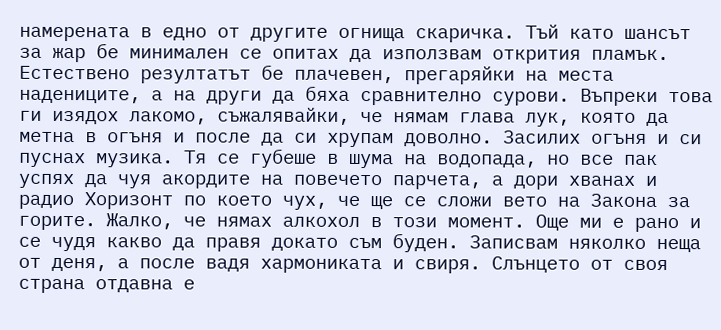намерената в едно от другите огнища скаричка. Тъй като шансът за жар бе минимален се опитах да използвам открития пламък. Естествено резултатът бе плачевен, прегаряйки на места надениците, а на други да бяха сравнително сурови. Въпреки това ги изядох лакомо, съжалявайки, че нямам глава лук, която да метна в огъня и после да си хрупам доволно. Засилих огъня и си пуснах музика. Тя се губеше в шума на водопада, но все пак успях да чуя акордите на повечето парчета, а дори хванах и радио Хоризонт по което чух, че ще се сложи вето на Закона за горите. Жалко, че нямах алкохол в този момент. Още ми е рано и се чудя какво да правя докато съм буден. Записвам няколко неща от деня, а после вадя хармониката и свиря. Слънцето от своя страна отдавна е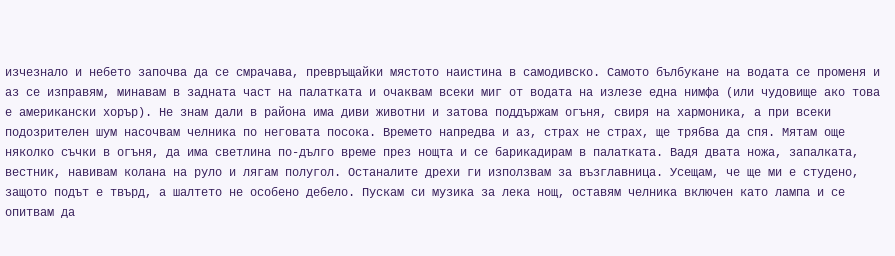изчезнало и небето започва да се смрачава, превръщайки мястото наистина в самодивско. Самото бълбукане на водата се променя и аз се изправям, минавам в задната част на палатката и очаквам всеки миг от водата на излезе една нимфа (или чудовище ако това е американски хорър). Не знам дали в района има диви животни и затова поддържам огъня, свиря на хармоника, а при всеки подозрителен шум насочвам челника по неговата посока. Времето напредва и аз, страх не страх, ще трябва да спя. Мятам още няколко съчки в огъня, да има светлина по-дълго време през нощта и се барикадирам в палатката. Вадя двата ножа, запалката, вестник, навивам колана на руло и лягам полугол. Останалите дрехи ги използвам за възглавница. Усещам, че ще ми е студено, защото подът е твърд, а шалтето не особено дебело. Пускам си музика за лека нощ, оставям челника включен като лампа и се опитвам да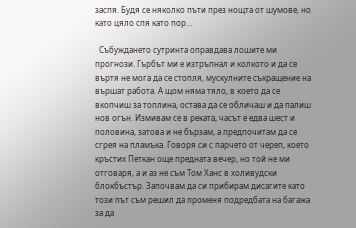заспя. Будя се няколко пъти през нощта от шумове, но като цяло спя като пор...

  Събуждането сутринта оправдава лошите ми прогнози. Гърбът ми е изтръпнал и колкото и да се въртя не мога да се стопля, мускулните съкращение на вършат работа. А щом няма тяло, в което да се вкопчиш за топлина, остава да се обличаш и да палиш нов огън. Измивам се в реката, часът е едва шест и половина, затова и не бързам, а предпочитам да се сгрея на пламъка. Говоря си с парчето от череп, което кръстих Петкан още предната вечер, но той не ми отговаря, а и аз не съм Том Ханс в холивудски блокбъстър. Започвам да си прибирам дисагите като този път съм решил да променя подредбата на багажа за да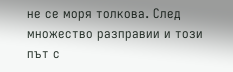не се моря толкова. След множество разправии и този път с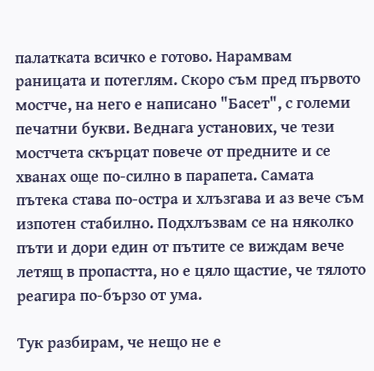палатката всичко е готово. Нарамвам раницата и потеглям. Скоро съм пред първото мостче, на него е написано "Басет", с големи печатни букви. Веднага установих, че тези мостчета скърцат повече от предните и се хванах още по-силно в парапета. Самата пътека става по-остра и хлъзгава и аз вече съм изпотен стабилно. Подхлъзвам се на няколко пъти и дори един от пътите се виждам вече летящ в пропастта, но е цяло щастие, че тялото реагира по-бързо от ума.

Тук разбирам, че нещо не е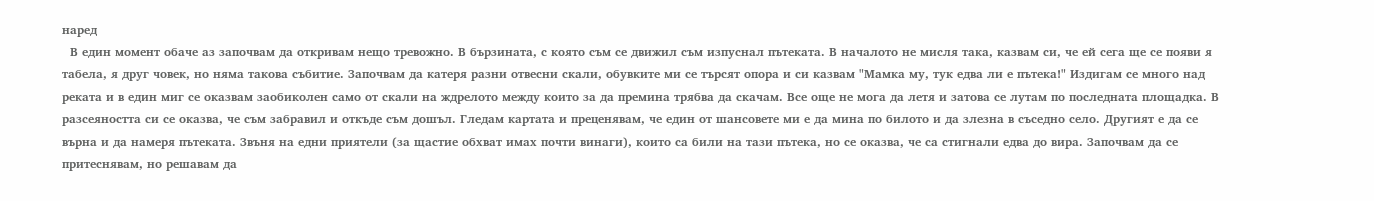наред
  В един момент обаче аз започвам да откривам нещо тревожно. В бързината, с която съм се движил съм изпуснал пътеката. В началото не мисля така, казвам си, че ей сега ще се появи я табела, я друг човек, но няма такова събитие. Започвам да катеря разни отвесни скали, обувките ми се търсят опора и си казвам "Мамка му, тук едва ли е пътека!" Издигам се много над реката и в един миг се оказвам заобиколен само от скали на ждрелото между които за да премина трябва да скачам. Все още не мога да летя и затова се лутам по последната площадка. В разсеяността си се оказва, че съм забравил и откъде съм дошъл. Гледам картата и преценявам, че един от шансовете ми е да мина по билото и да злезна в съседно село. Другият е да се върна и да намеря пътеката. Звъня на едни приятели (за щастие обхват имах почти винаги), които са били на тази пътека, но се оказва, че са стигнали едва до вира. Започвам да се притеснявам, но решавам да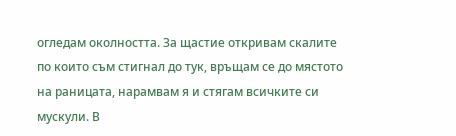огледам околността. За щастие откривам скалите по които съм стигнал до тук, връщам се до мястото на раницата, нарамвам я и стягам всичките си мускули. В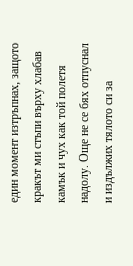един момент изтръпнах, защото кракът ми стъпи върху хлабав камък и чух как той полетя надолу. Още не се бях отпуснал и издължих тялото си за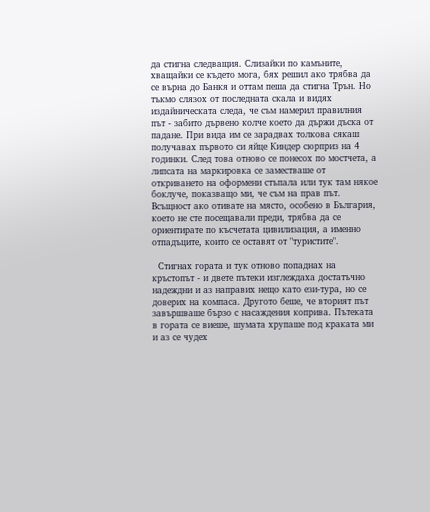да стигна следващия. Слизайки по камъните, хващайки се където мога, бях решил ако трябва да се върна до Банкя и оттам пеша да стигна Трън. Но тъкмо слязох от последната скала и видях издайническата следа, че съм намерил правилния път - забито дървено колче което да държи дъска от падане. При вида им се зарадвах толкова сякаш получавах първото си яйце Киндер сюрприз на 4 годинки. След това отново се понесох по мостчета, а липсата на маркировка се заместваше от откриването на оформени стъпала или тук там някое боклуче, показващо ми, че съм на прав път. Всъщност ако отивате на място, особено в България, което не сте посещавали преди, трябва да се ориентирате по късчетата цивилизация, а именно отпадъците, които се оставят от "туристите".

  Стигнах гората и тук отново попаднах на кръстопът - и двете пътеки изглеждаха достатъчно надеждни и аз направих нещо като ези-тура, но се доверих на компаса. Другото беше, че вторият път завършваше бързо с насаждения коприва. Пътеката в гората се виеше, шумата хрупаше под краката ми и аз се чудех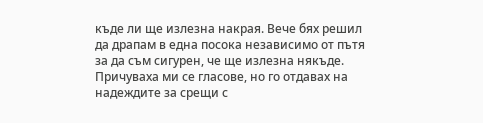къде ли ще излезна накрая. Вече бях решил да драпам в една посока независимо от пътя за да съм сигурен, че ще излезна някъде. Причуваха ми се гласове, но го отдавах на надеждите за срещи с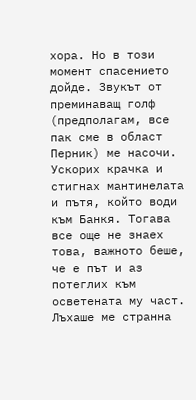хора. Но в този момент спасението дойде. Звукът от преминаващ голф (предполагам, все пак сме в област Перник) ме насочи. Ускорих крачка и стигнах мантинелата и пътя, който води към Банкя. Тогава все още не знаех това, важното беше, че е път и аз потеглих към осветената му част. Лъхаше ме странна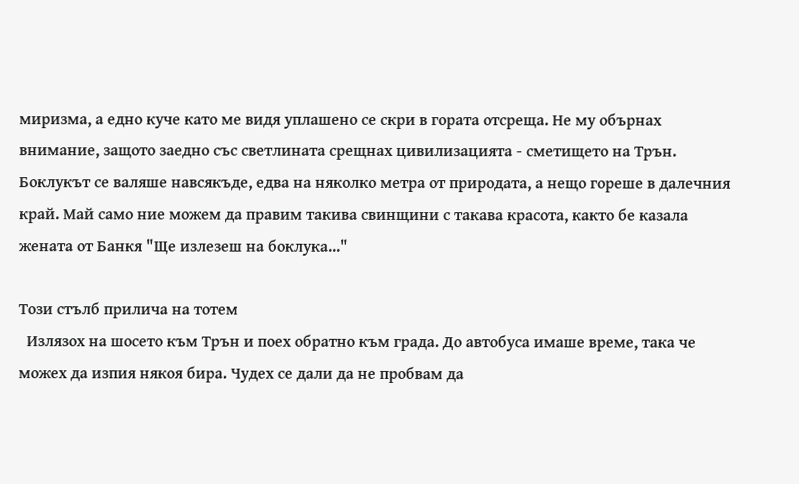миризма, а едно куче като ме видя уплашено се скри в гората отсреща. Не му обърнах внимание, защото заедно със светлината срещнах цивилизацията - сметището на Трън. Боклукът се валяше навсякъде, едва на няколко метра от природата, а нещо гореше в далечния край. Май само ние можем да правим такива свинщини с такава красота, както бе казала жената от Банкя "Ще излезеш на боклука..."

Този стълб прилича на тотем
  Излязох на шосето към Трън и поех обратно към града. До автобуса имаше време, така че можех да изпия някоя бира. Чудех се дали да не пробвам да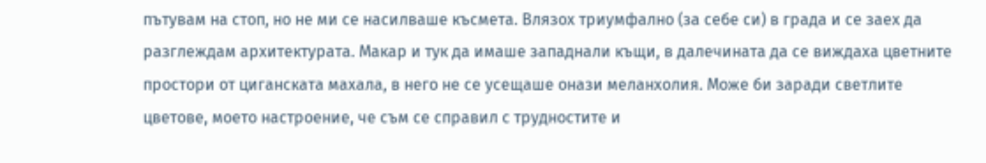пътувам на стоп, но не ми се насилваше късмета. Влязох триумфално (за себе си) в града и се заех да разглеждам архитектурата. Макар и тук да имаше западнали къщи, в далечината да се виждаха цветните простори от циганската махала, в него не се усещаше онази меланхолия. Може би заради светлите цветове, моето настроение, че съм се справил с трудностите и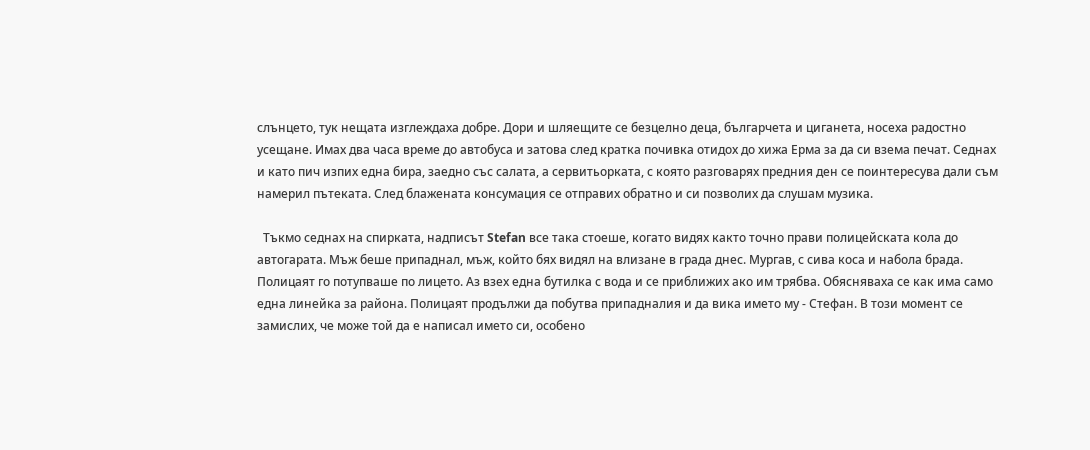слънцето, тук нещата изглеждаха добре. Дори и шляещите се безцелно деца, българчета и циганета, носеха радостно усещане. Имах два часа време до автобуса и затова след кратка почивка отидох до хижа Ерма за да си взема печат. Седнах и като пич изпих една бира, заедно със салата, а сервитьорката, с която разговарях предния ден се поинтересува дали съм намерил пътеката. След блажената консумация се отправих обратно и си позволих да слушам музика.

  Тъкмо седнах на спирката, надписът Stefan все така стоеше, когато видях както точно прави полицейската кола до автогарата. Мъж беше припаднал, мъж, който бях видял на влизане в града днес. Мургав, с сива коса и набола брада. Полицаят го потупваше по лицето. Аз взех една бутилка с вода и се приближих ако им трябва. Обясняваха се как има само една линейка за района. Полицаят продължи да побутва припадналия и да вика името му - Стефан. В този момент се замислих, че може той да е написал името си, особено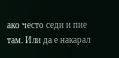ако често седи и пие там. Или да е накарал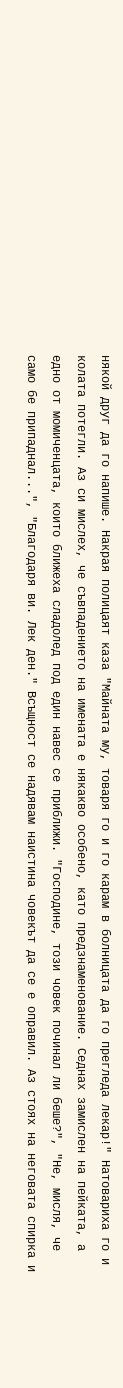някой друг да го напише. Накрая полицаят каза "Майната му, товаря го и го карам в болницата да го прегледа лекар!" Натовариха го и колата потегли. Аз си мислех, че съвпадението на имената е някакво особено, като предзнаменование. Седнах замислен на пейката, а едно от момиченцата, които ближеха сладолед под един навес се приближи. "Господине, този човек починал ли беше?", "Не, мисля, че само бе припаднал...", "Благодаря ви. Лек ден." Всъщност се надявам наистина човекът да се е оправил. Аз стоях на неговата спирка и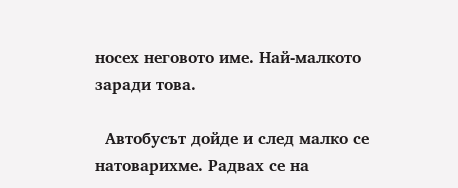носех неговото име. Най-малкото заради това.

  Автобусът дойде и след малко се натоварихме. Радвах се на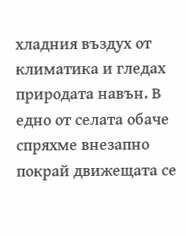хладния въздух от климатика и гледах природата навън. В едно от селата обаче спряхме внезапно покрай движещата се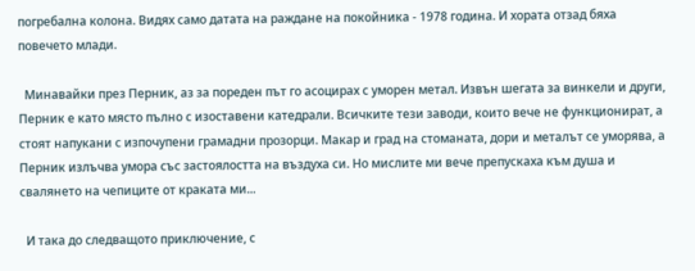погребална колона. Видях само датата на раждане на покойника - 1978 година. И хората отзад бяха повечето млади.

  Минавайки през Перник, аз за пореден път го асоцирах с уморен метал. Извън шегата за винкели и други, Перник е като място пълно с изоставени катедрали. Всичките тези заводи, които вече не функционират, а стоят напукани с изпочупени грамадни прозорци. Макар и град на стоманата, дори и металът се уморява, а Перник излъчва умора със застоялостта на въздуха си. Но мислите ми вече препускаха към душа и свалянето на чепиците от краката ми...

  И така до следващото приключение, с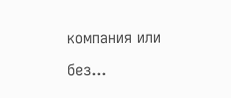компания или без...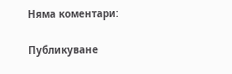Няма коментари:

Публикуване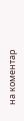на коментар